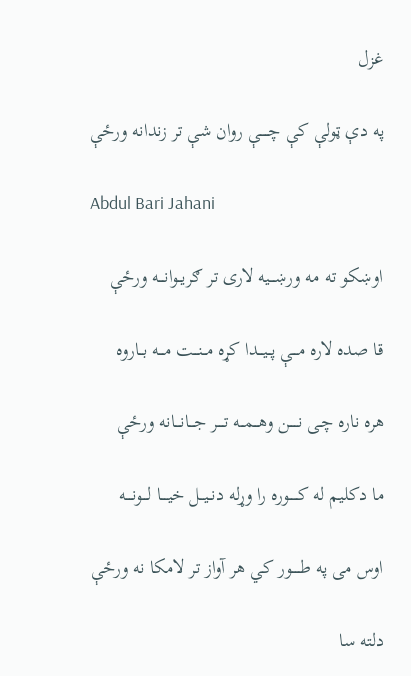غزل

په دې ټولې کې چـــــې روان شې تر زندانه ورځې

Abdul Bari Jahani

اوښکو ته مه ورښـــیه لاری تر ګریــوانـــه ورځې

قا صده لاره مـــې پــیـــدا کړه مــنـــت مـــه بــاروه

هره ناره چـی نـــــن وهـــمــه تــــر جـــانـــانه ورځې

ما دکلیم له کـــــوره را وړله دنــیــل خیــــا لـــونــــه

اوس می په طـــــور کي هر آواز تر لامکا نه ورځې

دلته سا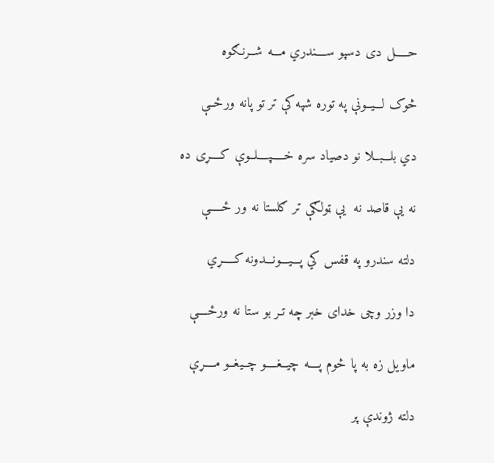حـــــل دی دسپو ســــندري مـــه شــرنـګوه

څوک لـــیــونې په توره شپه کې تر تو پانه ورځــې

دي بلـــبــلا نو دصیاد سره خـــــپــــلــوې کــــړی ده

نه یې قاصد نه  یې ټولګې تر ګلستا نه ور ځـــــې

دلته سندرو په قفس کي پـــیـــونـــدونه کـــــړي

دا وزر وچی خدای خبر چه تـر بو ستا نه ورځــــې

ماویل زه به پا څوم پــــه چیــغــــو چــیغــو مــــړې

دلته ژوندې پر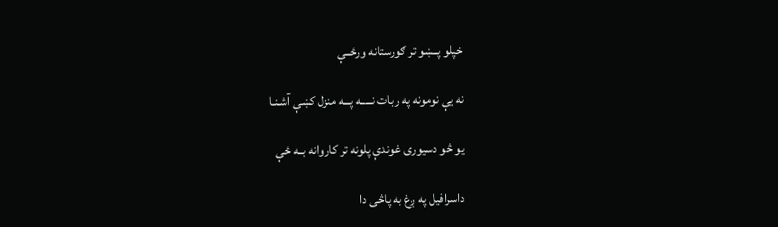خپلو پــښو تر ګورستانه ورځــې

نه یې نومونه په ربات نـــــه پـــه منزل کښې آشـنـا

یو څو دسیوری غوندې پلونه تر کاروانه بــه ځې

داسرافیل په ږغ به پاڅی دا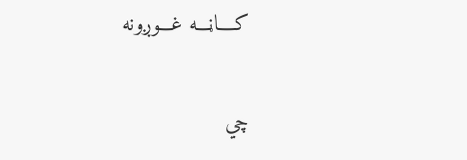کــــاڼـــه غـــوږونه

چي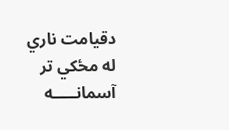دقیامت ناري له مځکي تر آسمانـــــه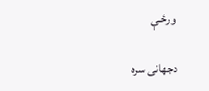ورځـې

دجهانی سره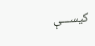کیســـې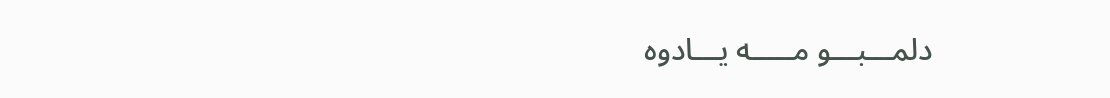دلمـــبـــو مـــــه یـــادوه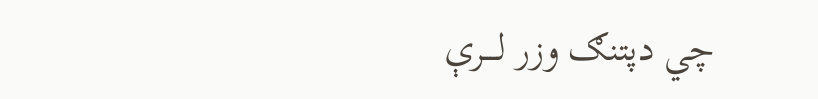چي دپتنګ وزر لــــرې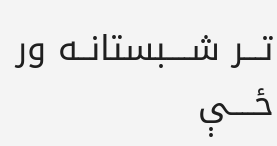تـــر شــــبستانــه ور ځــــې